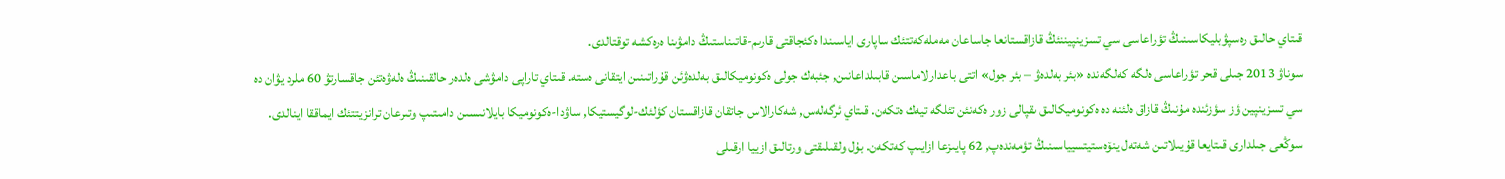قىتاي حالىق رەسپۋبليكاسىنىڭ تؤراعاسى سي تسزينپيننئڭ قازاقستانعا جاساعان مەملەكەتتئك ساپارى اياسىندا ەكئجاقتى قارىم-قاتىناستىڭ دامۋىنا ەرەكشە توقتالدى.
سوناۋ 2013 جىلى قحر تؤراعاسى ەلگە كەلگەندە «بئر بەلدەۋ – بئر جول» اتتى باعدارلاماسىن قابىلداعانىن, جئبەك جولى ەكونوميكالىق بەلدەۋئن قۇراتىنىن ايتقانى ەستە. قىتاي تاراپى دامۋشى ەلدەر حالقىنىڭ ەلەۋەتئن جاقسارتۋ 60 ملرد يۋان دە
سي تسزينپين ؤز سؤزئندە مۇنىڭ قازاق ەلئنە دە ەكونوميكالىق ىقپالى زور ەكەنئن تئلگە تيەك ەتكەن. قىتاي ئرگەلەس, شەكارالاس جاتقان قازاقستان كؤلئك-لوگيستيكا, ساۋدا-ەكونوميكا بايلانىسىن دامىتىپ وتىرعان ترانزيتتئك ايماققا اينالدى.
سوڭعى جىلدارى قىتايعا قۇيىلاتىن شەتەل ينۆەستيتسيياسىنىڭ تؤمەندەپ, 62 پايىزعا ازايىپ كەتكەن. بۇل ولقىلىقتى ورتالىق ازييا ارقىلى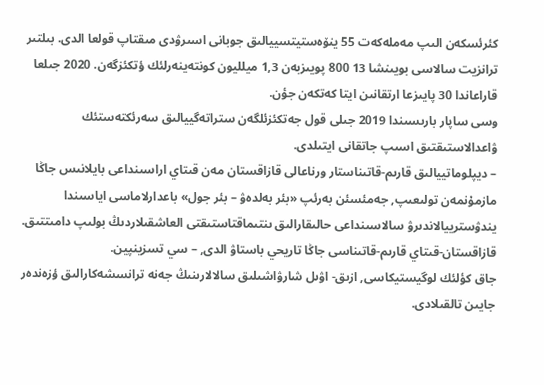كئرئسكەن الىپ مەملەكەت 55 ينۆەستيتسييالىق جوبانى اسىرۋدى مىقتاپ قولعا الدى. بىلتىر ترانزيت سالاسى بويىنشا 13 800 پويىزبەن 1,3 ميلليون كونتەينەرلئك ؤتكئزگەن. 2020 جىلعا قاراعاندا 30 پايىزعا ارتقانىن ايتا كەتكەن جؤن.
وسى ساپار بارىسىندا 2019 جىلى قول جەتكئزئلگەن ستراتەگييالىق سەرئكتەستئك ۋاعدالاستىقتىق اسىپ جاتقانى ايتىلدى.
– ديپلوماتييالىق قارىم-قاتىناستار ورناعالى قازاقستان مەن قىتاي اراسىنداعى بايلانىس جاڭا مازمۇنمەن تولىعىپ, جەمئسئن بەرئپ «بئر بەلدەۋ – بئر جول» باعدارلاماسى اياسىندا يندۋسترييالاندىرۋ سالاسىنداعى حالىقارالىق ىنتىماقتاستىقتى العاشقىلاردىڭ بولىپ دامىتتىق. قازاقستان-قىتاي قارىم-قاتىناسى جاڭا تاريحي باستاۋ الدى, – سي تسزينپين.
جاق كؤلئك لوگيستيكاسى, ازىق- اۋىل شارۋاشىلىق سالالارىنىڭ جەنە ترانسشەكارالىق ؤزەندەر جايىن تالقىلادى.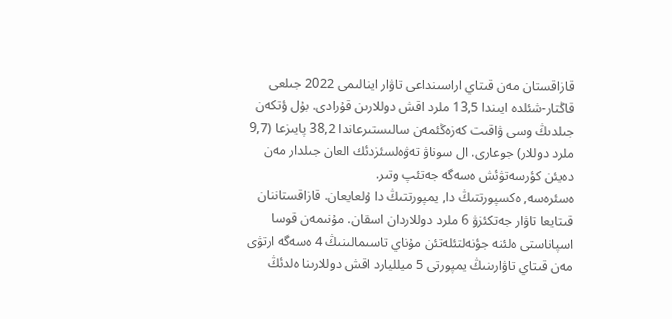قازاقستان مەن قىتاي اراسىنداعى تاۋار اينالىمى 2022 جىلعى قاڭتار-شئلدە ايىندا 13,5 ملرد اقش دوللارىن قۇرادى. بۇل ؤتكەن جىلدىڭ وسى ۋاقىت كەزەڭئمەن سالىستىرعاندا 38,2 پايىزعا (9,7 ملرد دوللار) جوعارى. ال سوناۋ تەۋەلسئزدئك العان جىلدار مەن دەيئن كؤرسەتۋئش ەسەگە جەتئپ وتىر.
ەسئرەسە, ەكسپورتتىڭ دا, يمپورتتىڭ دا ۇلعايعان. قازاقستاننان قىتايعا تاۋار جەتكئزۋ 6 ملرد دوللاردان اسقان. مۇنىمەن قوسا اسپاناستى ەلئنە جؤنەلتئلەتئن مۇناي تاسىمالىنىڭ 4 ەسەگە ارتۋى مەن قىتاي تاۋارىنىڭ يمپورتى 5 ميلليارد اقش دوللارىنا ەلدئڭ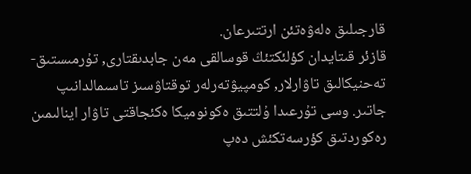قارجىلىق ەلەۋەتئن ارتتىرعان.
قازئر قىتايدان كؤلئكتئڭ قوسالقى مەن جابدىقتارى, تۇرمىستىق-تەحنيكالىق تاۋارلار, كومپيۋتەرلەر توقتاۋسىز تاسىمالدانىپ جاتىر. وسى تۇرعىدا ۇلتتىق ەكونوميكا ەكئجاقتى تاۋار اينالىمىن رەكوردتىق كؤرسەتكئش دەپ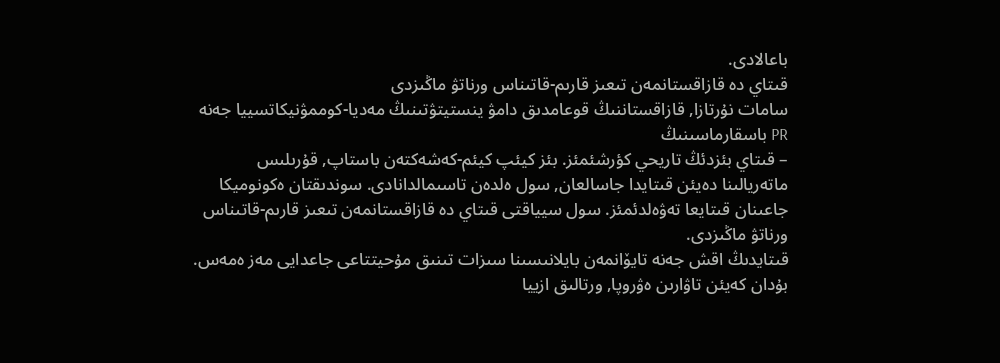باعالادى.
قىتاي دە قازاقستانمەن تىعىز قارىم-قاتىناس ورناتۋ ماڭىزدى
سامات نۇرتازا, قازاقستاننىڭ قوعامدىق دامۋ ينستيتۋتىنىڭ مەديا-كوممۋنيكاتسييا جەنە PR باسقارماسىنىڭ
– قىتاي بئزدئڭ تاريحي كؤرشئمئز. بئز كيئپ كيئم-كەشەكتەن باستاپ, قۇرىلىس ماتەريالىنا دەيئن قىتايدا جاسالعان, سول ەلدەن تاسىمالدانادى. سوندىقتان ەكونوميكا جاعىنان قىتايعا تەۋەلدئمئز. سول سيياقتى قىتاي دە قازاقستانمەن تىعىز قارىم-قاتىناس ورناتۋ ماڭىزدى.
قىتايدىڭ اقش جەنە تايۆانمەن بايلانىسىنا سىزات تىنىق مۇحيتتاعى جاعدايى مەز ەمەس. بۇدان كەيئن تاۋارىن ەۋروپا, ورتالىق ازييا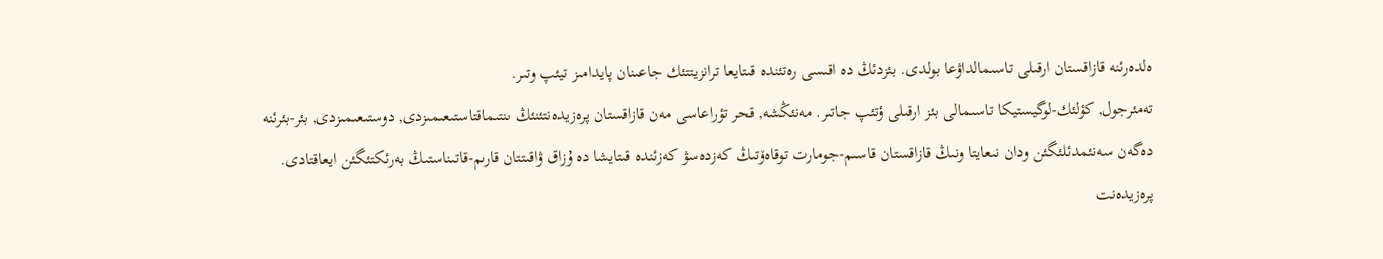ەلدەرئنە قازاقستان ارقىلى تاسىمالداۋعا بولدى. بئزدئڭ دە اقىسى رەتئندە قىتايعا ترانزيتتئك جاعىنان پايدامىز تيئپ وتىر.
تەمئرجول, كؤلئك-لوگيستيكا تاسىمالى بئز ارقىلى ؤتئپ جاتىر. مەنئڭشە, قحر تؤراعاسى مەن قازاقستان پرەزيدەنتئنئڭ ىنتىماقتاستىعىمىزدى, دوستىعىمىزدى, بئر-بئرئنە دەگەن سەنئمدئلئگئن ودان نىعايتا ونىڭ قازاقستان قاسىم-جومارت توقاەۆتىڭ كەزدەسۋ كەزئندە قىتايشا دە ۇزاق ۋاقىتتان قارىم-قاتىناستىڭ بەرئكتئگئن ايعاقتادى.
پرەزيدەنت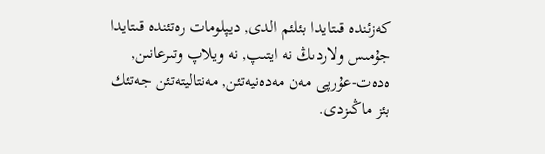كەزئندە قىتايدا بئلئم الدى, ديپلومات رەتئندە قىتايدا جۇمىس ولاردىڭ نە ايتىپ, نە ويلاپ وتىرعانىن, ەدەت-عۇرپى مەن مەدەنيەتئن, مەنتاليتەتئن جەتئك بئز ماڭىزدى.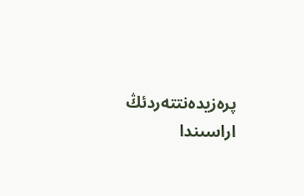پرەزيدەنتتەردئڭ اراسىندا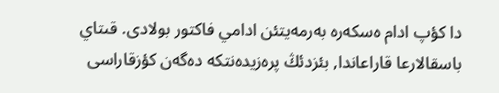دا كؤپ ادام ەسكەرە بەرمەيتئن ادامي فاكتور بولادى. قىتاي باسقالارعا قاراعاندا, بئزدئڭ پرەزيدەنتكە دەگەن كؤزقاراسى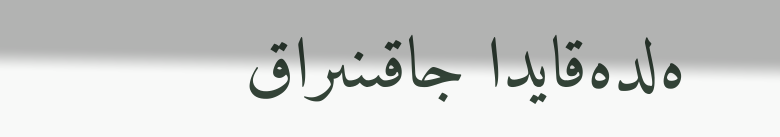ەلدەقايدا جاقىنىراق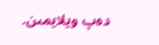دەپ ويلايمىن.